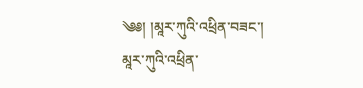༄༅། །མཱར་ཀུའི་འཕྲིན་བཟང་།
མཱར་ཀུའི་འཕྲིན་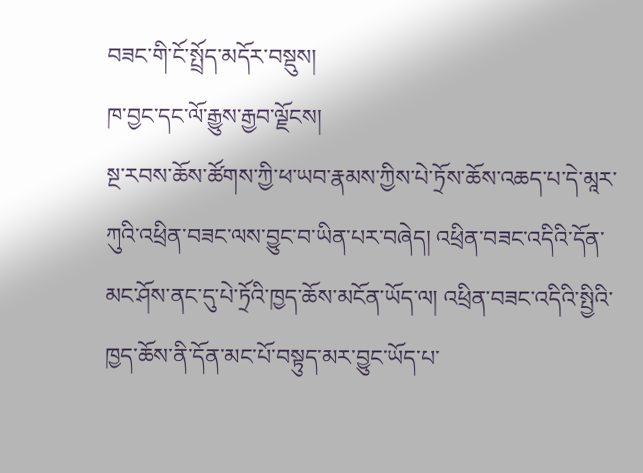བཟང་གི་ངོ་སྤྲོད་མདོར་བསྡུས།
ཁ་བྱང་དང་ལོ་རྒྱུས་རྒྱབ་ལྗོངས།
སྔ་རབས་ཆོས་ཚོགས་ཀྱི་ཕ་ཡབ་རྣམས་ཀྱིས་པེ་ཏྲོས་ཆོས་འཆད་པ་དེ་མཱར་ཀུའི་འཕྲིན་བཟང་ལས་བྱུང་བ་ཡིན་པར་བཞེད། འཕྲིན་བཟང་འདིའི་དོན་མང་ཤོས་ནང་དུ་པེ་ཏྲོའི་ཁྱད་ཆོས་མངོན་ཡོད་ལ། འཕྲིན་བཟང་འདིའི་སྤྱིའི་ཁྱད་ཆོས་ནི་དོན་མང་པོ་བསྟུད་མར་བྱུང་ཡོད་པ་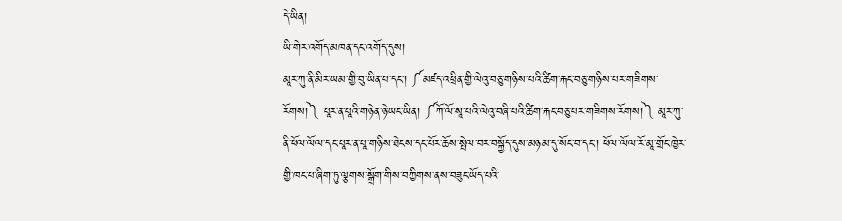དེ་ཡིན།
ཡི་གེར་འགོད་མཁན་དང་འགོད་དུས།
མཱར་ཀུ་ནི་མིར་ཡམ་གྱི་བུ་ཡིན་པ་དང་། ༼མཛད་འཕྲིན་གྱི་ལེའུ་བཅུ་གཉིས་པའི་ཚིག་རྐང་བཅུ་གཉིས་པར་གཟིགས་རོགས།༽ པཱར་ན་པཱའི་གཉེན་ཉེ་ཡང་ཡིན། ༼ཀོ་ལོ་སཱ་པའི་ལེའུ་བཞི་པའི་ཚིག་རྐང་བཅུ་པར་གཟིགས་རོགས།༽ མཱར་ཀུ་ནི་ཕོལ་ལོལ་དང་པཱར་ན་པཱ་གཉིས་ཐེངས་དང་པོར་ཆོས་སྤེལ་བར་བསྐྱོད་དུས་མཉམ་དུ་སོང་བ་དང་། ཕོལ་ལོལ་རོ་མཱ་གྲོང་ཁྱེར་གྱི་ཁང་པ་ཞིག་ཏུ་ལྕགས་སྒྲོག་གིས་བཀྱིགས་ནས་བཟུང་ཡོད་པའི་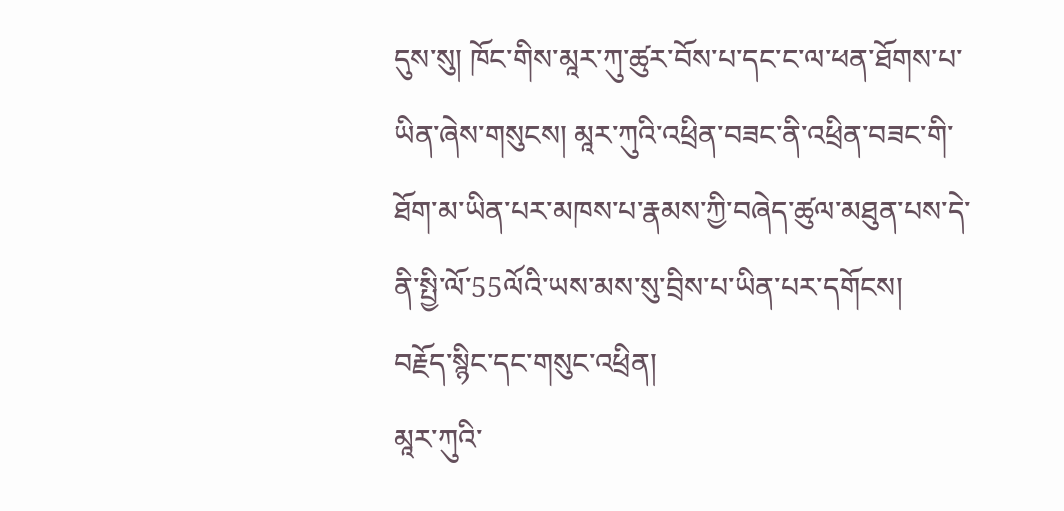དུས་སུ། ཁོང་གིས་མཱར་ཀུ་ཚུར་བོས་པ་དང་ང་ལ་ཕན་ཐོགས་པ་ཡིན་ཞེས་གསུངས། མཱར་ཀུའི་འཕྲིན་བཟང་ནི་འཕྲིན་བཟང་གི་ཐོག་མ་ཡིན་པར་མཁས་པ་རྣམས་ཀྱི་བཞེད་ཚུལ་མཐུན་པས་དེ་ནི་སྤྱི་ལོ་55ལོའི་ཡས་མས་སུ་བྲིས་པ་ཡིན་པར་དགོངས།
བརྗོད་སྙིང་དང་གསུང་འཕྲིན།
མཱར་ཀུའི་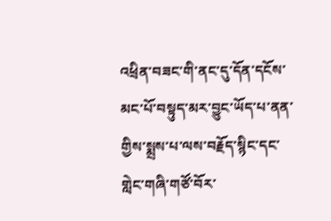འཕྲིན་བཟང་གི་ནང་དུ་དོན་དངོས་མང་པོ་བསྟུད་མར་བྱུང་ཡོད་པ་ནན་གྱིས་སྨྲས་པ་ལས་བརྗོད་སྙིང་དང་གླེང་གཞི་གཙོ་བོར་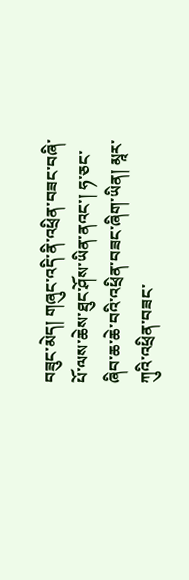བཟུང་མེད། གཞུང་འདི་ནི་འཕྲིན་བཟང་བཞི་པོ་ལས་ཆེས་ཐུང་ཤོས་ཡིན་ནའང་། ཧ་ཅང་ཞིབ་ཆ་ཆེ་བའི་འཕྲིན་བཟང་ཞིག་ཡིན། མཱར་ཀུའི་འཕྲིན་བཟང་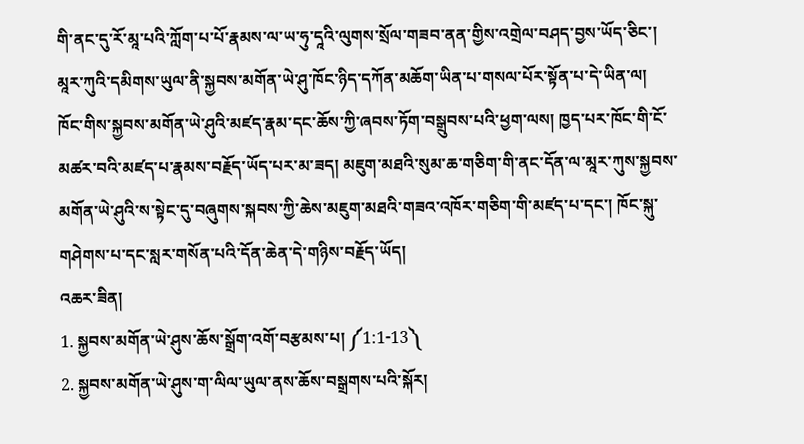གི་ནང་དུ་རོ་མཱ་པའི་ཀློག་པ་པོ་རྣམས་ལ་ཡ་ཧུ་དཱའི་ལུགས་སྲོལ་གཟབ་ནན་གྱིས་འགྲེལ་བཤད་བྱས་ཡོད་ཅིང་། མཱར་ཀུའི་དམིགས་ཡུལ་ནི་སྐྱབས་མགོན་ཡེ་ཤུ་ཁོང་ཉིད་དཀོན་མཆོག་ཡིན་པ་གསལ་པོར་སྟོན་པ་དེ་ཡིན་ལ། ཁོང་གིས་སྐྱབས་མགོན་ཡེ་ཤུའི་མཛད་རྣམ་དང་ཆོས་ཀྱི་ཞབས་ཏོག་བསྒྲུབས་པའི་ཕྱག་ལས། ཁྱད་པར་ཁོང་གི་ངོ་མཚར་བའི་མཛད་པ་རྣམས་བརྗོད་ཡོད་པར་མ་ཟད། མཇུག་མཐའི་སུམ་ཆ་གཅིག་གི་ནང་དོན་ལ་མཱར་ཀུས་སྐྱབས་མགོན་ཡེ་ཤུའི་ས་སྟེང་དུ་བཞུགས་སྐབས་ཀྱི་ཆེས་མཇུག་མཐའི་གཟའ་འཁོར་གཅིག་གི་མཛད་པ་དང་། ཁོང་སྐུ་གཤེགས་པ་དང་སླར་གསོན་པའི་དོན་ཆེན་དེ་གཉིས་བརྗོད་ཡོད།
འཆར་ཟིན།
1. སྐྱབས་མགོན་ཡེ་ཤུས་ཆོས་སྒྲོག་འགོ་བརྩམས་པ། ༼1:1-13༽
2. སྐྱབས་མགོན་ཡེ་ཤུས་ག་ལིལ་ཡུལ་ནས་ཆོས་བསྒྲགས་པའི་སྐོར།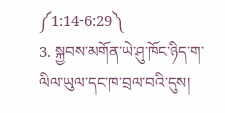༼1:14-6:29༽
3. སྐྱབས་མགོན་ཡེ་ཤུ་ཁོང་ཉིད་ག་ལིལ་ཡུལ་དང་ཁ་བྲལ་བའི་དུས།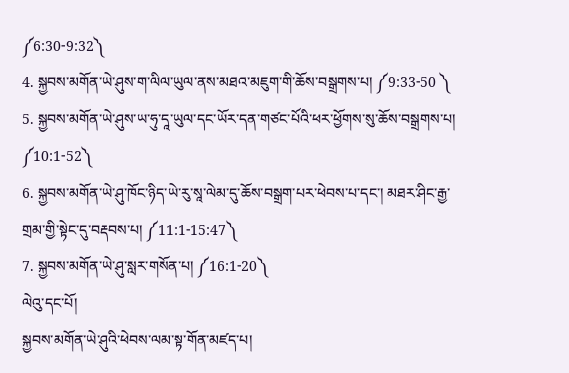༼6:30-9:32༽
4. སྐྱབས་མགོན་ཡེ་ཤུས་ག་ལིལ་ཡུལ་ནས་མཐའ་མཇུག་གི་ཆོས་བསྒྲགས་པ། ༼9:33-50 ༽
5. སྐྱབས་མགོན་ཡེ་ཤུས་ཡ་ཧུ་དཱ་ཡུལ་དང་ཡོར་དན་གཙང་པོའི་ཕར་ཕྱོགས་སུ་ཆོས་བསྒྲགས་པ། ༼10:1-52༽
6. སྐྱབས་མགོན་ཡེ་ཤུ་ཁོང་ཉིད་ཡེ་རུ་སཱ་ལེམ་དུ་ཆོས་བསྒྲག་པར་ཕེབས་པ་དང་། མཐར་ཤིང་རྒྱ་གྲམ་གྱི་སྟེང་དུ་བརྡབས་པ། ༼11:1-15:47༽
7. སྐྱབས་མགོན་ཡེ་ཤུ་སླར་གསོན་པ། ༼16:1-20༽
ལེའུ་དང་པོ།
སྐྱབས་མགོན་ཡེ་ཤུའི་ཕེབས་ལམ་སྟ་གོན་མཛད་པ།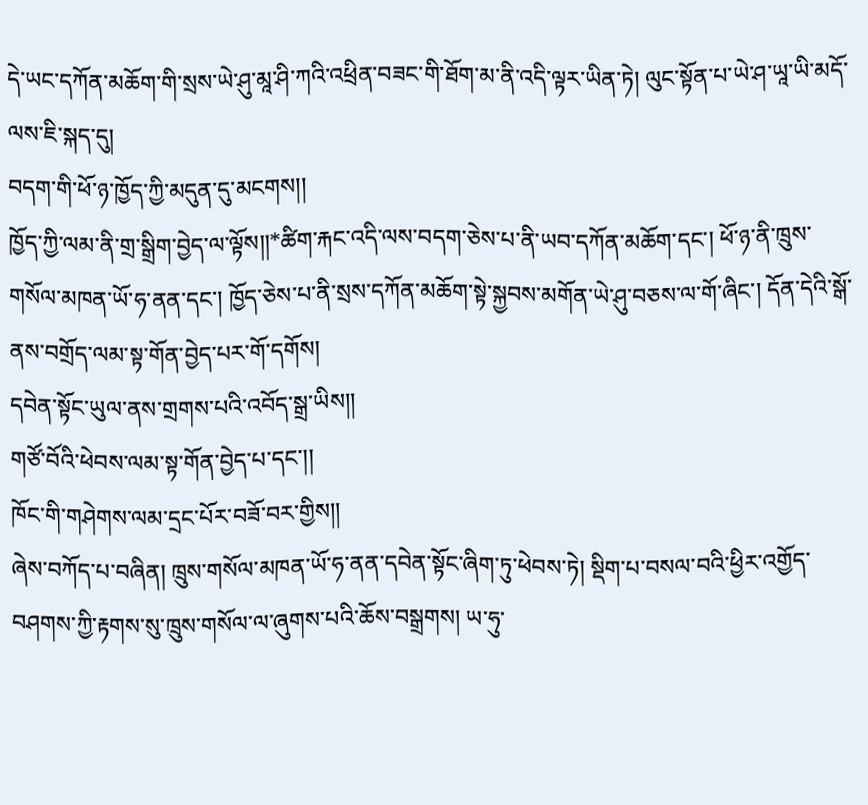དེ་ཡང་དཀོན་མཆོག་གི་སྲས་ཡེ་ཤུ་མཱ་ཤི་ཀའི་འཕྲིན་བཟང་གི་ཐོག་མ་ནི་འདི་ལྟར་ཡིན་ཏེ། ལུང་སྟོན་པ་ཡེ་ཤ་ཡཱ་ཡི་མདོ་ལས་ཇི་སྐད་དུ།
བདག་གི་ཕོ་ཉ་ཁྱོད་ཀྱི་མདུན་དུ་མངགས།།
ཁྱོད་ཀྱི་ལམ་ནི་གྲ་སྒྲིག་བྱེད་ལ་ལྟོས།།*ཚིག་རྐང་འདི་ལས་བདག་ཅེས་པ་ནི་ཡབ་དཀོན་མཆོག་དང་། ཕོ་ཉ་ནི་ཁྲུས་གསོལ་མཁན་ཡོ་ཧ་ནན་དང་། ཁྱོད་ཅེས་པ་ནི་སྲས་དཀོན་མཆོག་སྟེ་སྐྱབས་མགོན་ཡེ་ཤུ་བཅས་ལ་གོ་ཞིང་། དོན་དེའི་སྒོ་ནས་བགྲོད་ལམ་སྟ་གོན་བྱེད་པར་གོ་དགོས།
དབེན་སྟོང་ཡུལ་ནས་གྲགས་པའི་འབོད་སྒྲ་ཡིས།།
གཙོ་བོའི་ཕེབས་ལམ་སྟ་གོན་བྱེད་པ་དང་།།
ཁོང་གི་གཤེགས་ལམ་དྲང་པོར་བཟོ་བར་གྱིས།།
ཞེས་བཀོད་པ་བཞིན། ཁྲུས་གསོལ་མཁན་ཡོ་ཧ་ནན་དབེན་སྟོང་ཞིག་ཏུ་ཕེབས་ཏེ། སྡིག་པ་བསལ་བའི་ཕྱིར་འགྱོད་བཤགས་ཀྱི་རྟགས་སུ་ཁྲུས་གསོལ་ལ་ཞུགས་པའི་ཆོས་བསྒྲགས། ཡ་ཧུ་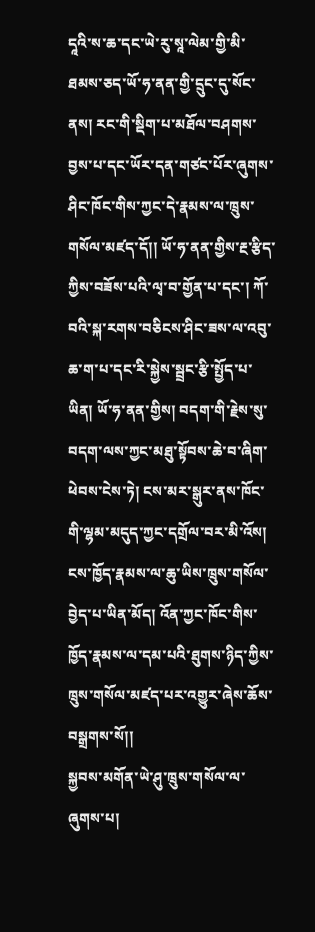དཱའི་ས་ཆ་དང་ཡེ་རུ་སཱ་ལེམ་གྱི་མི་ཐམས་ཅད་ཡོ་ཧ་ནན་གྱི་དྲུང་དུ་སོང་ནས། རང་གི་སྡིག་པ་མཐོལ་བཤགས་བྱས་པ་དང་ཡོར་དན་གཙང་པོར་ཞུགས་ཤིང་ཁོང་གིས་ཀྱང་དེ་རྣམས་ལ་ཁྲུས་གསོལ་མཛད་དོ།། ཡོ་ཧ་ནན་གྱིས་རྔ་རྩིད་ཀྱིས་བཟོས་པའི་ལྭ་བ་གྱོན་པ་དང་། ཀོ་བའི་སྐ་རགས་བཅིངས་ཤིང་ཟས་ལ་འབུ་ཆ་ག་པ་དང་རི་སྐྱེས་སྦྲང་རྩི་སྤྱོད་པ་ཡིན། ཡོ་ཧ་ནན་གྱིས། བདག་གི་རྗེས་སུ་བདག་ལས་ཀྱང་མཐུ་སྟོབས་ཆེ་བ་ཞིག་ཕེབས་ངེས་ཏེ། ངས་མར་སྒུར་ནས་ཁོང་གི་ལྷམ་མདུད་ཀྱང་དགྲོལ་བར་མི་འོས། ངས་ཁྱོད་རྣམས་ལ་ཆུ་ཡིས་ཁྲུས་གསོལ་བྱེད་པ་ཡིན་མོད། འོན་ཀྱང་ཁོང་གིས་ཁྱོད་རྣམས་ལ་དམ་པའི་ཐུགས་ཉིད་ཀྱིས་ཁྲུས་གསོལ་མཛད་པར་འགྱུར་ཞེས་ཆོས་བསྒྲགས་སོ།།
སྐྱབས་མགོན་ཡེ་ཤུ་ཁྲུས་གསོལ་ལ་ཞུགས་པ།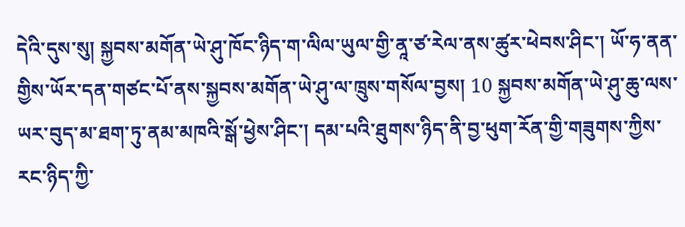དེའི་དུས་སུ། སྐྱབས་མགོན་ཡེ་ཤུ་ཁོང་ཉིད་ག་ལིལ་ཡུལ་གྱི་ནཱ་ཙ་རེལ་ནས་ཚུར་ཕེབས་ཤིང་། ཡོ་ཧ་ནན་གྱིས་ཡོར་དན་གཙང་པོ་ནས་སྐྱབས་མགོན་ཡེ་ཤུ་ལ་ཁྲུས་གསོལ་བྱས། 10 སྐྱབས་མགོན་ཡེ་ཤུ་ཆུ་ལས་ཡར་བུད་མ་ཐག་ཏུ་ནམ་མཁའི་སྒོ་ཕྱེས་ཤིང་། དམ་པའི་ཐུགས་ཉིད་ནི་བྱ་ཕུག་རོན་གྱི་གཟུགས་ཀྱིས་རང་ཉིད་ཀྱི་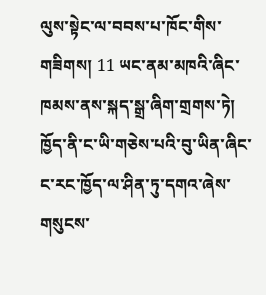ལུས་སྟེང་ལ་བབས་པ་ཁོང་གིས་གཟིགས། 11 ཡང་ནམ་མཁའི་ཞིང་ཁམས་ནས་སྐད་སྒྲ་ཞིག་གྲགས་ཏེ། ཁྱོད་ནི་ང་ཡི་གཅེས་པའི་བུ་ཡིན་ཞིང་ང་རང་ཁྱོད་ལ་ཤིན་ཏུ་དགའ་ཞེས་གསུངས་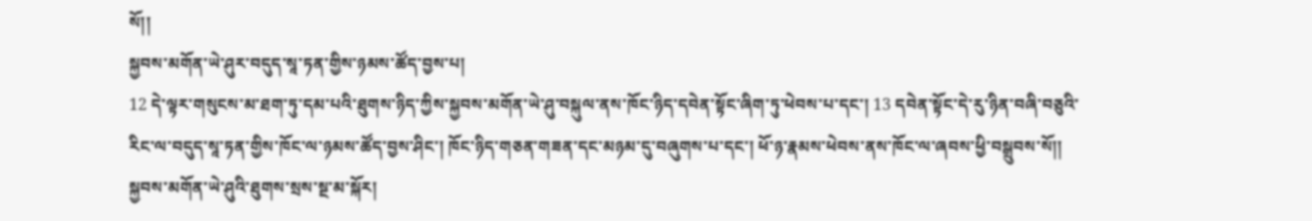སོ།།
སྐྱབས་མགོན་ཡེ་ཤུར་བདུད་སཱ་ཏན་གྱིས་ཉམས་ཚོད་བྱས་པ།
12 དེ་ལྟར་གསུངས་མ་ཐག་ཏུ་དམ་པའི་ཐུགས་ཉིད་ཀྱིས་སྐྱབས་མགོན་ཡེ་ཤུ་བསྐུལ་ནས་ཁོང་ཉིད་དབེན་སྟོང་ཞིག་ཏུ་ཕེབས་པ་དང་། 13 དབེན་སྟོང་དེ་རུ་ཉིན་བཞི་བཅུའི་རིང་ལ་བདུད་སཱ་ཏན་གྱིས་ཁོང་ལ་ཉམས་ཚོད་བྱས་ཤིང་། ཁོང་ཉིད་གཅན་གཟན་དང་མཉམ་དུ་བཞུགས་པ་དང་། ཕོ་ཉ་རྣམས་ཕེབས་ནས་ཁོང་ལ་ཞབས་ཕྱི་བསྒྲུབས་སོ།།
སྐྱབས་མགོན་ཡེ་ཤུའི་ཐུགས་སྲས་སྔ་མ་སྐོར།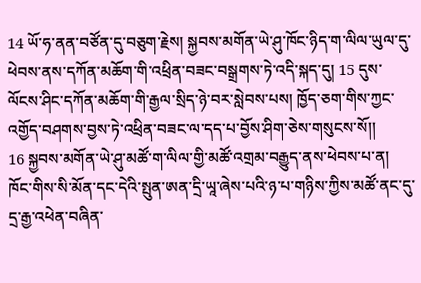14 ཡོ་ཧ་ནན་བཙོན་དུ་བཅུག་རྗེས། སྐྱབས་མགོན་ཡེ་ཤུ་ཁོང་ཉིད་ག་ལིལ་ཡུལ་དུ་ཕེབས་ནས་དཀོན་མཆོག་གི་འཕྲིན་བཟང་བསྒྲགས་ཏེ་འདི་སྐད་དུ། 15 དུས་ལོངས་ཤིང་དཀོན་མཆོག་གི་རྒྱལ་སྲིད་ཉེ་བར་སླེབས་པས། ཁྱོད་ཅག་གིས་ཀྱང་འགྱོད་བཤགས་བྱས་ཏེ་འཕྲིན་བཟང་ལ་དད་པ་བྱོས་ཤིག་ཅེས་གསུངས་སོ།།
16 སྐྱབས་མགོན་ཡེ་ཤུ་མཚོ་ག་ལིལ་གྱི་མཚོ་འགྲམ་བརྒྱུད་ནས་ཕེབས་པ་ན། ཁོང་གིས་སི་མོན་དང་དེའི་སྤུན་ཨན་དྲི་ཡཱ་ཞེས་པའི་ཉ་པ་གཉིས་ཀྱིས་མཚོ་ནང་དུ་དྲ་རྒྱ་འཕེན་བཞིན་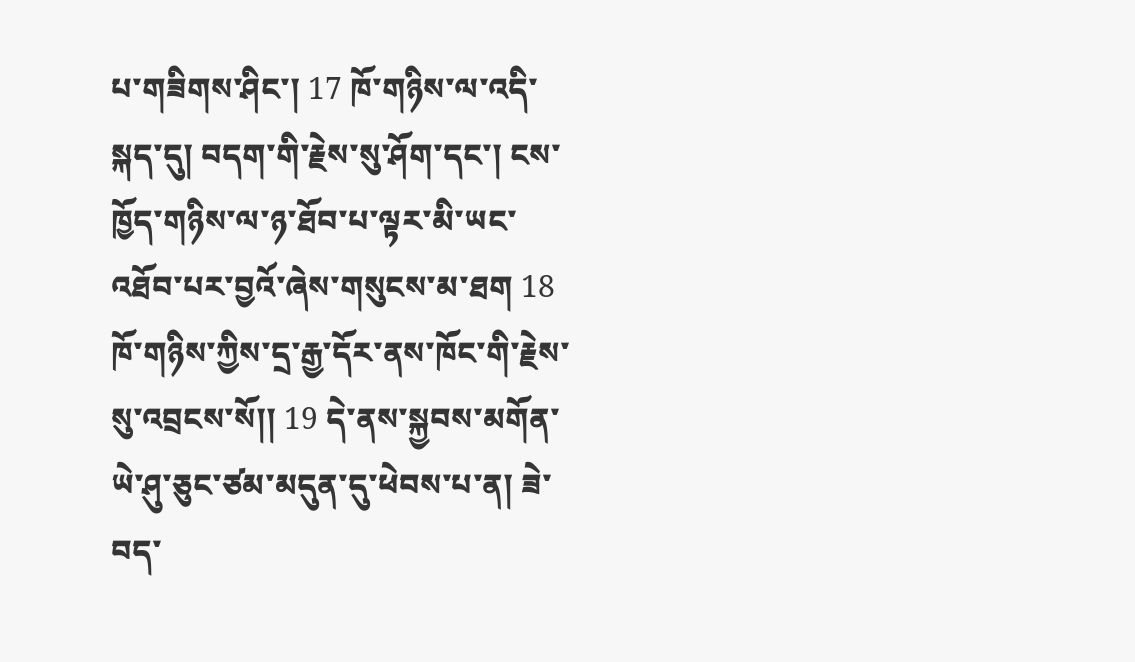པ་གཟིགས་ཤིང་། 17 ཁོ་གཉིས་ལ་འདི་སྐད་དུ། བདག་གི་རྗེས་སུ་ཤོག་དང་། ངས་ཁྱོད་གཉིས་ལ་ཉ་ཐོབ་པ་ལྟར་མི་ཡང་འཐོབ་པར་བྱའོ་ཞེས་གསུངས་མ་ཐག 18 ཁོ་གཉིས་ཀྱིས་དྲ་རྒྱ་དོར་ནས་ཁོང་གི་རྗེས་སུ་འབྲངས་སོ།། 19 དེ་ནས་སྐྱབས་མགོན་ཡེ་ཤུ་ཅུང་ཙམ་མདུན་དུ་ཕེབས་པ་ན། ཟེ་བད་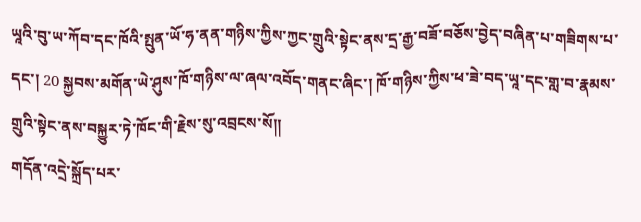ཡཱའི་བུ་ཡ་ཀོབ་དང་ཁོའི་སྤུན་ཡོ་ཧ་ནན་གཉིས་ཀྱིས་ཀྱང་གྲུའི་སྟེང་ནས་དྲ་རྒྱ་བཟོ་བཅོས་བྱེད་བཞིན་པ་གཟིགས་པ་དང་། 20 སྐྱབས་མགོན་ཡེ་ཤུས་ཁོ་གཉིས་ལ་ཞལ་འབོད་གནང་ཞིང་། ཁོ་གཉིས་ཀྱིས་ཕ་ཟེ་བད་ཡཱ་དང་གླ་བ་རྣམས་གྲུའི་སྟེང་ནས་བསྐྱུར་ཏེ་ཁོང་གི་རྗེས་སུ་འབྲངས་སོ།།
གདོན་འདྲེ་སྐྲོད་པར་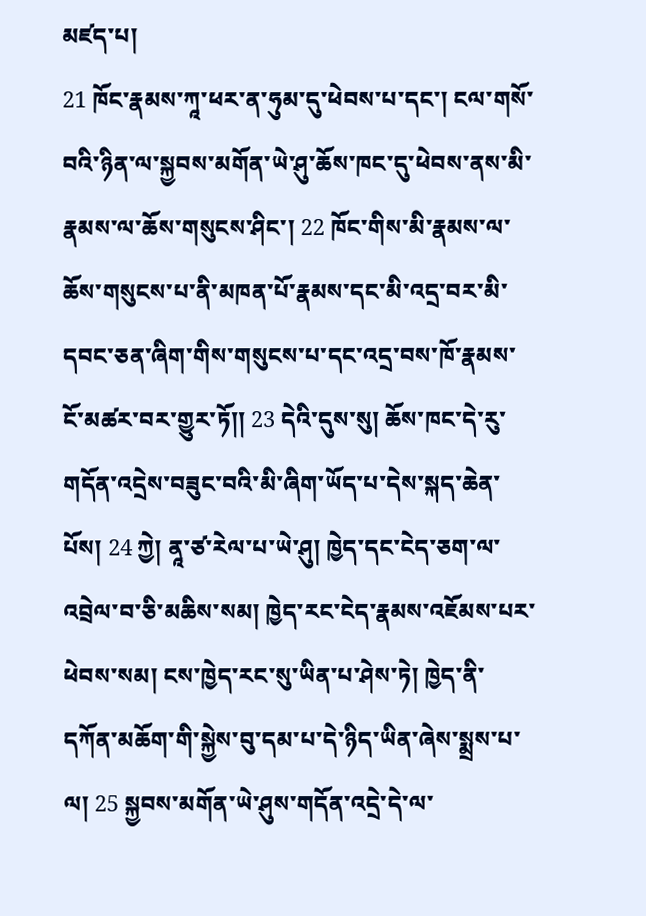མཛད་པ།
21 ཁོང་རྣམས་ཀཱ་ཕར་ན་ཧུམ་དུ་ཕེབས་པ་དང་། ངལ་གསོ་བའི་ཉིན་ལ་སྐྱབས་མགོན་ཡེ་ཤུ་ཆོས་ཁང་དུ་ཕེབས་ནས་མི་རྣམས་ལ་ཆོས་གསུངས་ཤིང་། 22 ཁོང་གིས་མི་རྣམས་ལ་ཆོས་གསུངས་པ་ནི་མཁན་པོ་རྣམས་དང་མི་འདྲ་བར་མི་དབང་ཅན་ཞིག་གིས་གསུངས་པ་དང་འདྲ་བས་ཁོ་རྣམས་ངོ་མཚར་བར་གྱུར་ཏོ།། 23 དེའི་དུས་སུ། ཆོས་ཁང་དེ་རུ་གདོན་འདྲེས་བཟུང་བའི་མི་ཞིག་ཡོད་པ་དེས་སྐད་ཆེན་པོས། 24 ཀྱེ། ནཱ་ཙ་རེལ་པ་ཡེ་ཤུ། ཁྱེད་དང་ངེད་ཅག་ལ་འབྲེལ་བ་ཅི་མཆིས་སམ། ཁྱེད་རང་ངེད་རྣམས་འཇོམས་པར་ཕེབས་སམ། ངས་ཁྱེད་རང་སུ་ཡིན་པ་ཤེས་ཏེ། ཁྱེད་ནི་དཀོན་མཆོག་གི་སྐྱེས་བུ་དམ་པ་དེ་ཉིད་ཡིན་ཞེས་སྨྲས་པ་ལ། 25 སྐྱབས་མགོན་ཡེ་ཤུས་གདོན་འདྲེ་དེ་ལ་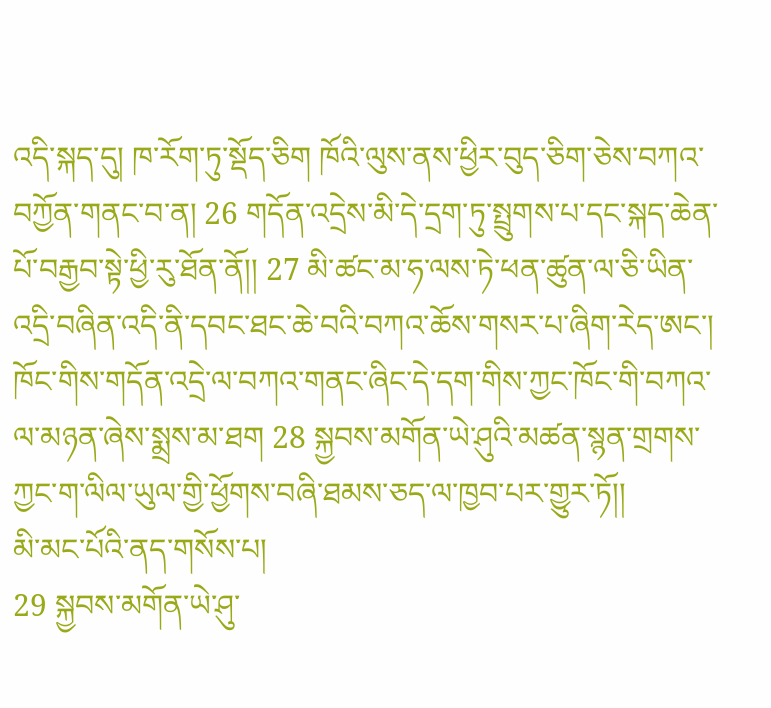འདི་སྐད་དུ། ཁ་རོག་ཏུ་སྡོད་ཅིག ཁོའི་ལུས་ནས་ཕྱིར་བུད་ཅིག་ཅེས་བཀའ་བཀྱོན་གནང་བ་ན། 26 གདོན་འདྲེས་མི་དེ་དྲག་ཏུ་སྤྲུགས་པ་དང་སྐད་ཆེན་པོ་བརྒྱབ་སྟེ་ཕྱི་རུ་ཐོན་ནོ།། 27 མི་ཚང་མ་ཧ་ལས་ཏེ་ཕན་ཚུན་ལ་ཅི་ཡིན་འདྲི་བཞིན་འདི་ནི་དབང་ཐང་ཆེ་བའི་བཀའ་ཆོས་གསར་པ་ཞིག་རེད་ཨང་། ཁོང་གིས་གདོན་འདྲེ་ལ་བཀའ་གནང་ཞིང་དེ་དག་གིས་ཀྱང་ཁོང་གི་བཀའ་ལ་མཉན་ཞེས་སྨྲས་མ་ཐག 28 སྐྱབས་མགོན་ཡེ་ཤུའི་མཚན་སྙན་གྲགས་ཀྱང་ག་ལིལ་ཡུལ་གྱི་ཕྱོགས་བཞི་ཐམས་ཅད་ལ་ཁྱབ་པར་གྱུར་ཏོ།།
མི་མང་པོའི་ནད་གསོས་པ།
29 སྐྱབས་མགོན་ཡེ་ཤུ་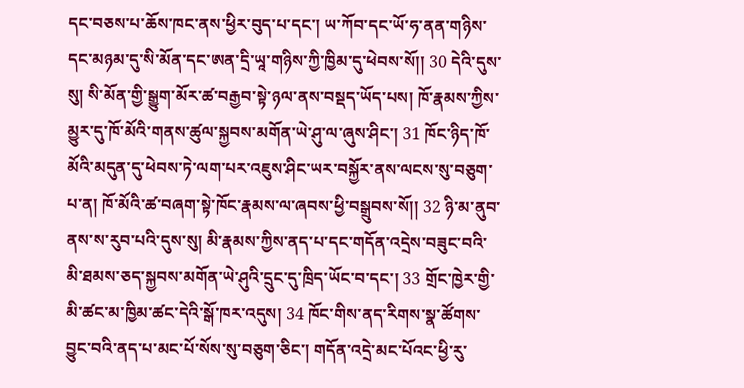དང་བཅས་པ་ཆོས་ཁང་ནས་ཕྱིར་བུད་པ་དང་། ཡ་ཀོབ་དང་ཡོ་ཧ་ནན་གཉིས་དང་མཉམ་དུ་སི་མོན་དང་ཨན་དྲི་ཡཱ་གཉིས་ཀྱི་ཁྱིམ་དུ་ཕེབས་སོ།། 30 དེའི་དུས་སུ། སི་མོན་གྱི་སྒྱུག་མོར་ཚ་བརྒྱབ་སྟེ་ཉལ་ནས་བསྡད་ཡོད་པས། ཁོ་རྣམས་ཀྱིས་མྱུར་དུ་ཁོ་མོའི་གནས་ཚུལ་སྐྱབས་མགོན་ཡེ་ཤུ་ལ་ཞུས་ཤིང་། 31 ཁོང་ཉིད་ཁོ་མོའི་མདུན་དུ་ཕེབས་ཏེ་ལག་པར་འཇུས་ཤིང་ཡར་བསྐྱོར་ནས་ལངས་སུ་བཅུག་པ་ན། ཁོ་མོའི་ཚ་བཞག་སྟེ་ཁོང་རྣམས་ལ་ཞབས་ཕྱི་བསྒྲུབས་སོ།། 32 ཉི་མ་ནུབ་ནས་ས་རུབ་པའི་དུས་སུ། མི་རྣམས་ཀྱིས་ནད་པ་དང་གདོན་འདྲེས་བཟུང་བའི་མི་ཐམས་ཅད་སྐྱབས་མགོན་ཡེ་ཤུའི་དྲུང་དུ་ཁྲིད་ཡོང་བ་དང་། 33 གྲོང་ཁྱེར་གྱི་མི་ཚང་མ་ཁྱིམ་ཚང་དེའི་སྒོ་ཁར་འདུས། 34 ཁོང་གིས་ནད་རིགས་སྣ་ཚོགས་བྱུང་བའི་ནད་པ་མང་པོ་སོས་སུ་བཅུག་ཅིང་། གདོན་འདྲེ་མང་པོའང་ཕྱི་རུ་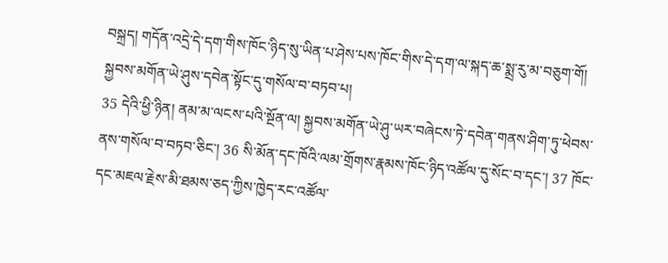བསྐྲད། གདོན་འདྲེ་དེ་དག་གིས་ཁོང་ཉིད་སུ་ཡིན་པ་ཤེས་པས་ཁོང་གིས་དེ་དག་ལ་སྐད་ཆ་སྨྲ་རུ་མ་བཅུག་གོ།
སྐྱབས་མགོན་ཡེ་ཤུས་དབེན་སྟོང་དུ་གསོལ་བ་བཏབ་པ།
35 དེའི་ཕྱི་ཉིན། ནམ་མ་ལངས་པའི་སྔོན་ལ། སྐྱབས་མགོན་ཡེ་ཤུ་ཡར་བཞེངས་ཏེ་དབེན་གནས་ཤིག་ཏུ་ཕེབས་ནས་གསོལ་བ་བཏབ་ཅིང་། 36 སི་མོན་དང་ཁོའི་ལམ་གྲོགས་རྣམས་ཁོང་ཉིད་འཚོལ་དུ་སོང་བ་དང་། 37 ཁོང་དང་མཇལ་རྗེས་མི་ཐམས་ཅད་ཀྱིས་ཁྱེད་རང་འཚོལ་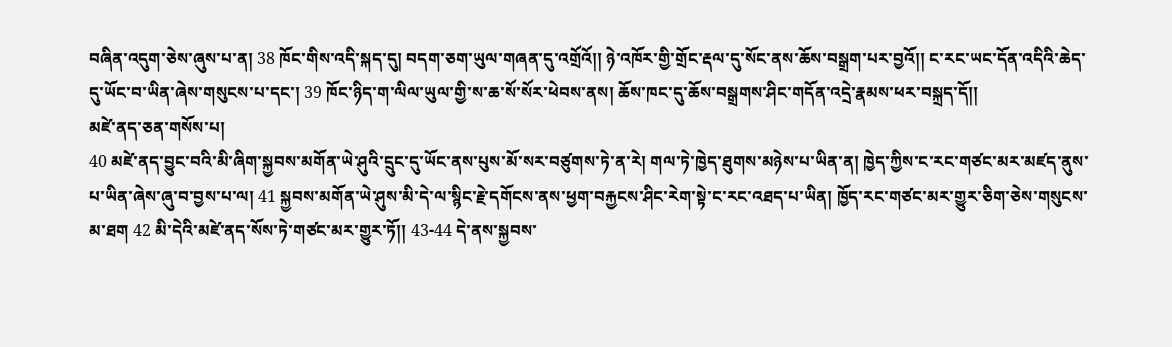བཞིན་འདུག་ཅེས་ཞུས་པ་ན། 38 ཁོང་གིས་འདི་སྐད་དུ། བདག་ཅག་ཡུལ་གཞན་དུ་འགྲོའོ།། ཉེ་འཁོར་གྱི་གྲོང་རྡལ་དུ་སོང་ནས་ཆོས་བསྒྲག་པར་བྱའོ།། ང་རང་ཡང་དོན་འདིའི་ཆེད་དུ་ཡོང་བ་ཡིན་ཞེས་གསུངས་པ་དང་། 39 ཁོང་ཉིད་ག་ལིལ་ཡུལ་གྱི་ས་ཆ་སོ་སོར་ཕེབས་ནས། ཆོས་ཁང་དུ་ཆོས་བསྒྲགས་ཤིང་གདོན་འདྲེ་རྣམས་ཕར་བསྐྲད་དོ།།
མཛེ་ནད་ཅན་གསོས་པ།
40 མཛེ་ནད་བྱུང་བའི་མི་ཞིག་སྐྱབས་མགོན་ཡེ་ཤུའི་དྲུང་དུ་ཡོང་ནས་པུས་མོ་སར་བཙུགས་ཏེ་ན་རེ། གལ་ཏེ་ཁྱེད་ཐུགས་མཉེས་པ་ཡིན་ན། ཁྱེད་ཀྱིས་ང་རང་གཙང་མར་མཛད་ནུས་པ་ཡིན་ཞེས་ཞུ་བ་བྱས་པ་ལ། 41 སྐྱབས་མགོན་ཡེ་ཤུས་མི་དེ་ལ་སྙིང་རྗེ་དགོངས་ནས་ཕྱག་བརྐྱངས་ཤིང་རེག་སྟེ་ང་རང་འཐད་པ་ཡིན། ཁྱོད་རང་གཙང་མར་གྱུར་ཅིག་ཅེས་གསུངས་མ་ཐག 42 མི་དེའི་མཛེ་ནད་སོས་ཏེ་གཙང་མར་གྱུར་ཏོ།། 43-44 དེ་ནས་སྐྱབས་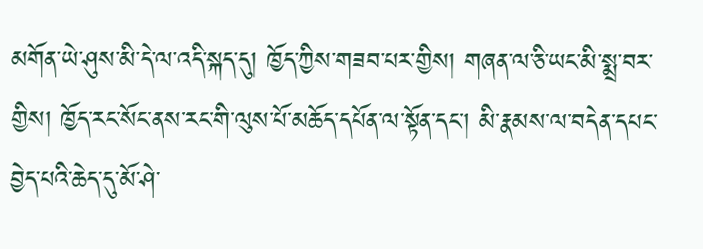མགོན་ཡེ་ཤུས་མི་དེ་ལ་འདི་སྐད་དུ། ཁྱོད་ཀྱིས་གཟབ་པར་གྱིས། གཞན་ལ་ཅི་ཡང་མི་སྨྲ་བར་གྱིས། ཁྱོད་རང་སོང་ནས་རང་གི་ལུས་པོ་མཆོད་དཔོན་ལ་སྟོན་དང་། མི་རྣམས་ལ་བདེན་དཔང་བྱེད་པའི་ཆེད་དུ་མོ་ཤེ་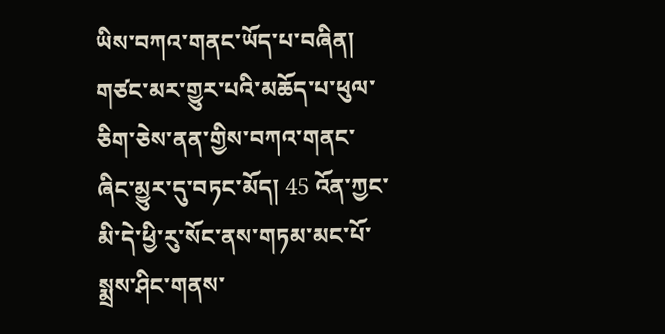ཡིས་བཀའ་གནང་ཡོད་པ་བཞིན། གཙང་མར་གྱུར་པའི་མཆོད་པ་ཕུལ་ཅིག་ཅེས་ནན་གྱིས་བཀའ་གནང་ཞིང་མྱུར་དུ་བཏང་མོད། 45 འོན་ཀྱང་མི་དེ་ཕྱི་རུ་སོང་ནས་གཏམ་མང་པོ་སྨྲས་ཤིང་གནས་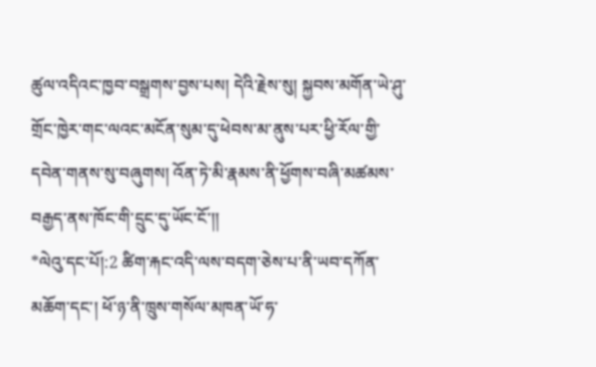ཚུལ་འདིའང་ཁྱབ་བསྒྲགས་བྱས་པས། དེའི་རྗེས་སུ། སྐྱབས་མགོན་ཡེ་ཤུ་གྲོང་ཁྱེར་གང་ལའང་མངོན་སུམ་དུ་ཕེབས་མ་ནུས་པར་ཕྱི་རོལ་གྱི་དབེན་གནས་སུ་བཞུགས། འོན་ཏེ་མི་རྣམས་ནི་ཕྱོགས་བཞི་མཚམས་བརྒྱད་ནས་ཁོང་གི་དྲུང་དུ་ཡོང་ངོ་།།
*ལེའུ་དང་པོ།:2 ཚིག་རྐང་འདི་ལས་བདག་ཅེས་པ་ནི་ཡབ་དཀོན་མཆོག་དང་། ཕོ་ཉ་ནི་ཁྲུས་གསོལ་མཁན་ཡོ་ཧ་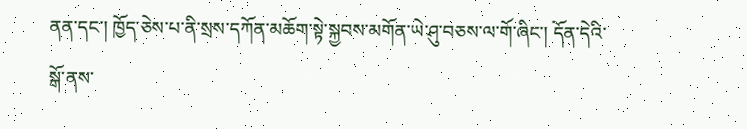ནན་དང་། ཁྱོད་ཅེས་པ་ནི་སྲས་དཀོན་མཆོག་སྟེ་སྐྱབས་མགོན་ཡེ་ཤུ་བཅས་ལ་གོ་ཞིང་། དོན་དེའི་སྒོ་ནས་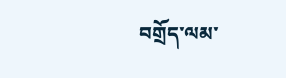བགྲོད་ལམ་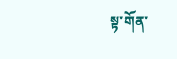སྟ་གོན་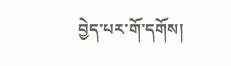བྱེད་པར་གོ་དགོས།